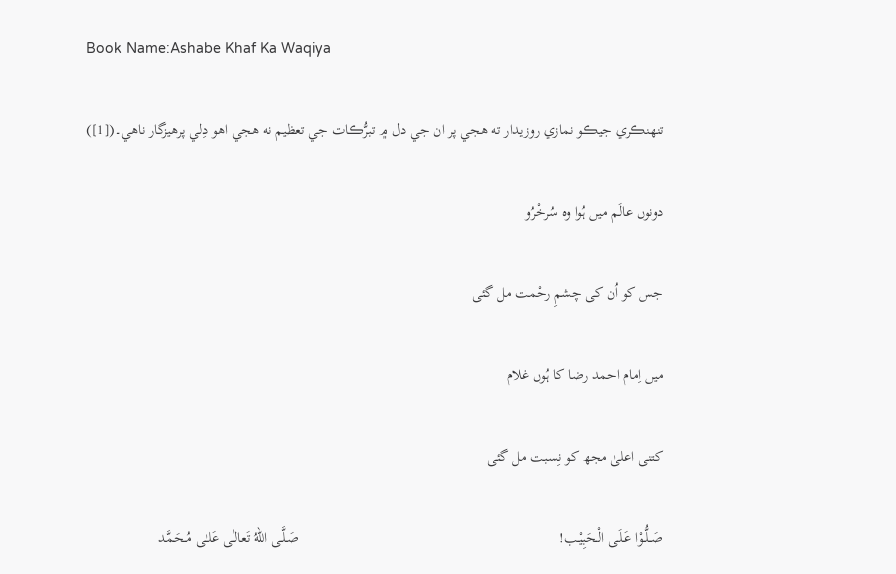Book Name:Ashabe Khaf Ka Waqiya

تنهنڪري جيڪو نمازي روزيدار ته هجي پر ان جي دل ۾ تبرُّڪات جي تعظيم نه هجي اهو دِلي پرهيزگار ناهي۔([1])

دونوں عالَم میں ہُوا وہ سُرخْرُو

جس کو اُن کی چشمِ رحْمت مل گئی

میں اِمام احمد رضا کا ہُوں غلام

کتنی اعلیٰ مجھ کو نِسبت مل گئی

صَــلُّـوْا عَـلَـی الْـحَبِيْـب!                                                                     صَـلَّـی اللهُ تَعالٰـی عَلـٰی مُـحَـمَّد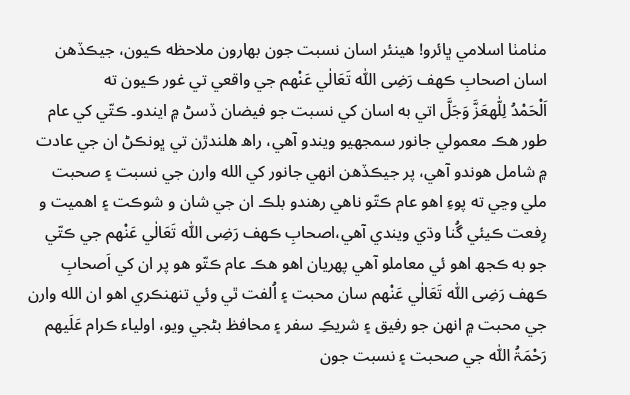مٺامٺا اسلامي ڀائرو! هينئر اسان نسبت جون بهارون ملاحظه ڪيون، جيڪڏهن اسان اصحابِ ڪهف رَضِى اللّٰه تَعَالٰي عَنْهم جي واقعي تي غور ڪيون ته
اَلْحَمْدُ لِلّٰهعَزَّ وَجَلَّ اتي به اسان کي نسبت جو فيضان ڏسڻ ۾ ايندو۔ ڪتّي کي عام طور هڪ معمولي جانور سمجھيو ويندو آهي، راھ هلندڙن تي ڀونڪڻ ان جي عادت ۾ شامل هوندو آهي، پر جيڪڏهن انهي جانور کي الله وارن جي نسبت ۽ صحبت ملي وڃي ته پوءِ اهو عام ڪتّو ناهي رهندو بلڪ ان جي شان و شوڪت ۽ اهميت و رِفعت ڪيئي گُنا وڌي ويندي آهي،اصحابِ ڪهف رَضِى اللّٰه تَعَالٰي عَنْهم جي ڪتّي جو به ڪجھ اهو ئي معاملو آهي پهريان اهو هڪ عام ڪتّو هو پر ان کي اَصحابِ ڪهف رَضِى اللّٰه تَعَالٰي عَنْهم سان محبت ۽ اُلفت ٿي وئي تنهنڪري اهو ان الله وارن جي محبت ۾ انهن جو رفيق ۽ شريڪِ سفر ۽ محافظ بڻجي ويو، اولياء ڪرام عَلَيهم رَحْمَۃُ اللّٰه جي صحبت ۽ نسبت جون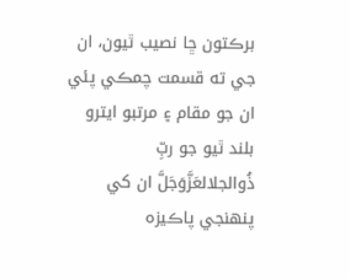برڪتون ڇا نصيب ٿيون، ان جي ته قسمت چمڪي پئي ان جو مقام ۽ مرتبو ايترو بلند ٿيو جو ربِّ ذُوالجلالعَزَّوَجَلَّ ان کي پنهنجي پاڪيزه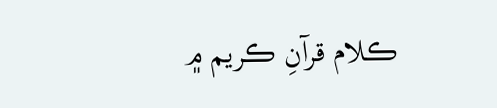ڪلام قرآنِ ڪريم ۾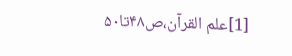[1]علم القرآن،ص۴۸تا۵۰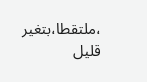،ملتقطا،بتغیر قلیل